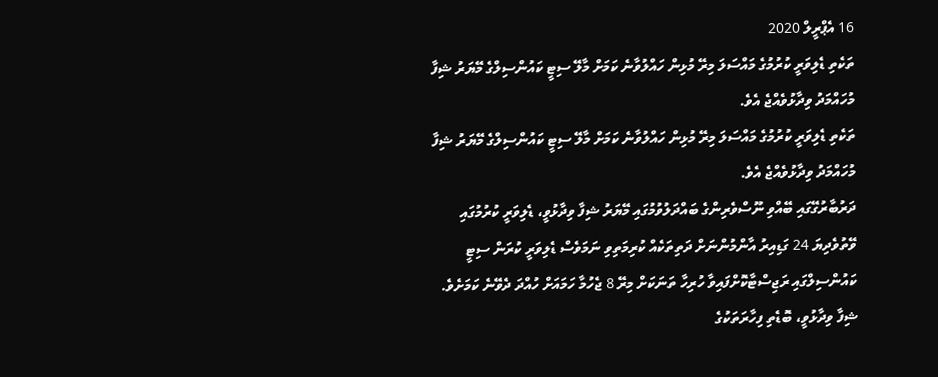16 އެޕްރީލް 2020
ތަކެތި ޑެލިވަރީ ކުރުމުގެ މައްސަލަ މިރޭ މުޅިން ހައްލުވާނެ ކަމަށް މާލޭ ސިޓީ ކައުންސިލްގެ މޭޔަރު ޝިފާ މުހައްމަދު ވިދާޅުވެއްޖެ އެވެ.
ތަކެތި ޑެލިވަރީ ކުރުމުގެ މައްސަލަ މިރޭ މުޅިން ހައްލުވާނެ ކަމަށް މާލޭ ސިޓީ ކައުންސިލްގެ މޭޔަރު ޝިފާ މުހައްމަދު ވިދާޅުވެއްޖެ އެވެ.
ދަރުބާރުގޭގައި ބޭއްވި ނޫސްވެރިންގެ ބައްދަލުވުމުގައި މޭޔަރު ޝިފާ ވިދާޅުވީ، ޑެލިވަރީ ކުރުމުގައި ވޭތުވެދިޔަ 24 ގަޑިއިރު އާންމުންނަށް ދަތިތަކެއް ކުރިމަތިވި ނަމަވެސް ޑެލިވަރީ ކުރަން ސިޓީ ކައުންސިލްގައި ރަޖިސްޓާކޮށްފައިވާ ހުރިހާ ތަނަކަށް މިރޭ 8 ޖެހުމާ ހަމައަށް ހުއްދަ ދެވޭނެ ކަމަށެވެ. ޝިފާ ވިދާޅުވީ، ބޮޑެތި ފިހާރަތަކުގެ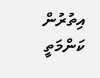އިތުރުން ކަންމަތީ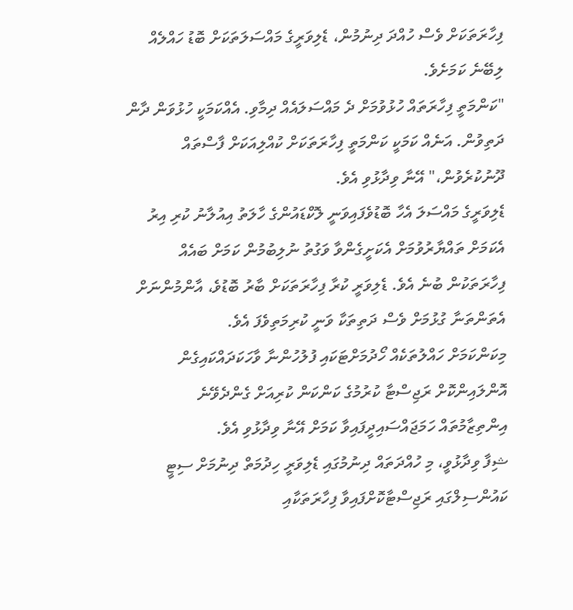ފިހާރަތަކަށް ވެސް ހުއްދަ ދިނުމުން، ޑެލިވަރީގެ މައްސަލަތަކަށް ބޮޑު ހައްލެއް ލިބޭނެ ކަމަށެވެ.
"ކަންމަތީ ފިހާރަތައް ހުޅުވުމަށް ދެ މައްސަލައެއް ދިމާވި. އެއްކަމަކީ ހުޅުވަން ދާން ދަތިވުން. އަނެއް ކަމަކީ ކަންމަތީ ފިހާރަތަކަށް ކުއްލިއަކަށް ފާސްތައް ދޫނުކުރެވުން،" އޭނާ ވިދާޅުވި އެވެ.
ޑެލިވަރީގެ މައްސަލަ އެހާ ބޮޑުވެފައިވަނީ ލޮކްޑައުންގެ ހާލަތު އިއުލާނު ކުރި އިރު އެކަމަށް ތައްޔާރުވުމަށް އެކަށީގެންވާ ވަގުތު ނުލިބުމުން ކަމަށް ބައެއް ފިހާރަތަކުން ބުނެ އެވެ. ޑެލިވަރީ ކުރާ ފިހާރަތަކަށް ބާރު ބޮޑުވެ، އާންމުންނަށް އެތަންތަނާ ގުޅުމަށް ވެސް ދަތިތަކާ ވަނީ ކުރިމަތިވެފަ އެވެ.
މިކަންކަމަށް ހައްލުތަކެއް ހޯދުމަށްޓަކައި ފުލުހުންނާ ވާހަކަދައްކައިގެން އޮންލައިންކޮށް ރަޖިސްޓާ ކުރުމުގެ ކަންކަން ކުރިއަށް ގެންދެވޭނެ އިންތިޒާމުތައް ހަމަޖައްސައިދީފައިވާ ކަމަށް އޭނާ ވިދާޅުވި އެވެ.
ޝިފާ ވިދާޅުވީ، މި ހުއްދަތައް ދިނުމުގައި ޑެލިވަރީ ހިދުމަތް ދިނުމަށް ސިޓީ ކައުންސިލްގައި ރަޖިސްޓާކޮށްފައިވާ ފިހާރަތަކާއި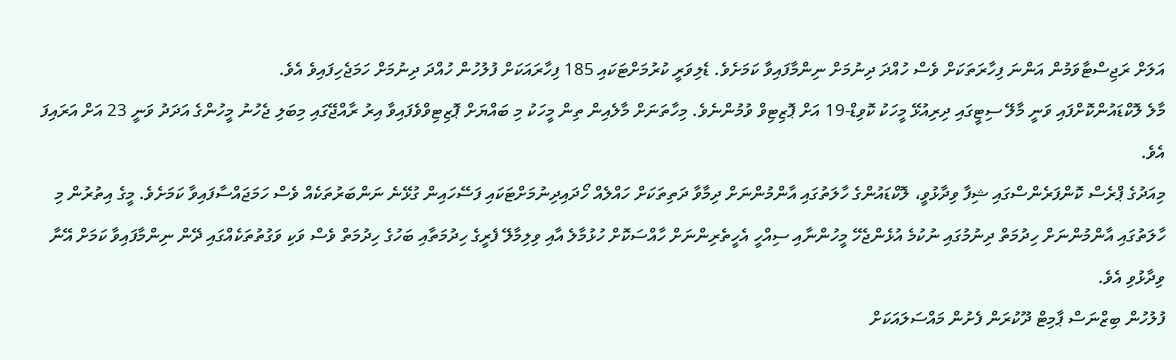އަލަށް ރަޖިސްޓާވަމުން އަންނަ ފިހާރަތަކަށް ވެސް ހުއްދަ ދިނުމަށް ނިންމާފައިވާ ކަމަށެވެ. ޑެލިވަރީ ކުރުމަށްޓަކައި 185 ފިހާރައަކަށް ފުލުހުން ހުއްދަ ދިނުމަށް ހަމަޖެހިފައިވެ އެވެ.
މާލެ ލޮކްޑައުންކޮށްފައި ވަނީ މާލޭ ސިޓީގައި ދިރިއުޅޭ މީހަކު ކޮވިޑް-19 އަށް ޕޮޒިޓިވް ވުމުންނެވެ. މިހާތަނަށް މާލެއިން ތިން މީހަކު މި ބައްޔަށް ޕޮޒިޓިވްވެފައިވާ އިރު ރާއްޖޭގައި މިބަލި ޖެހުނު މީހުންގެ އަދަދު ވަނީ 23 އަށް އަރައިފަ އެވެ.
މިއަދުގެ ޕްރެސް ކޮންފަރެންސްގައި ޝިފާ ވިދާޅުވީ، ލޮކްޑައުންގެ ހާލަތުގައި އާންމުންނަށް ދިމާވާ ދަތިތަކަށް ހައްލެއް ހޯދައިދިނުމަށްޓަކައި ފަސޭހައިން ގުޅޭނެ ނަންބަރުތަކެއް ވެސް ހަމަޖައްސާފައިވާ ކަމަށެވެ. މީގެ އިތުރުން މި ހާލަތުގައި އާންމުންނަށް ހިދުމަތް ދިނުމުގައި ނުކުމެ އުޅެންޖެހޭ މީހުންނާއި ސިއްހީ އެހީތެރިންނަށް ހާއްސަކޮށް ހުޅުމާލެ އާއި ވިލިމާލޭ ފެރީގެ ހިދުމަތާއި ބަހުގެ ހިދުމަތް ވެސް ވަކި ވަގުތުތަކެއްގައި ދޭން ނިންމާފައިވާ ކަމަށް އޭނާ ވިދާޅުވި އެވެ.
ފުލުހުން ބިޒްނަސް ޕާމިޓް ދޫކުރަން ފެށުން މައްސަލައަކަށް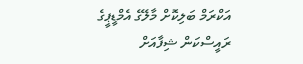އަކްރަމް ބަލިކޮށް މާލޭގެ އެމްޑީޕީގެ ރައީސްކަން ޝިފާއަށް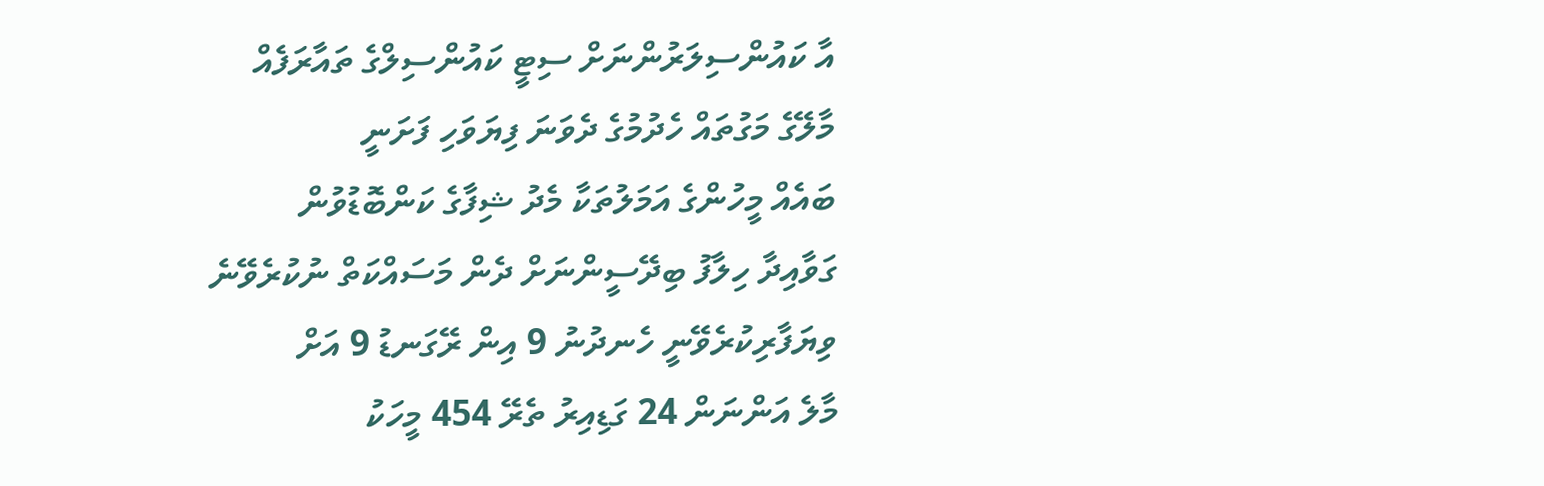އާ ކައުންސިލަރުންނަށް ސިޓީ ކައުންސިލްގެ ތައާރަފެއް
މާލޭގެ މަގުތައް ހެދުމުގެ ދެވަނަ ފިޔަވަހި ފަށަނީ
ބައެއް މީހުންގެ އަމަލުތަކާ މެދު ޝިފާގެ ކަންބޮޑުވުން
ގަވާއިދާ ހިލާފު ބިދޭސީންނަށް ދެން މަސައްކަތް ނުކުރެވޭނެ
ވިޔަފާރިކުރެވޭނީ ހެނދުނު 9 އިން ރޭގަނޑު 9 އަށް
މާލެ އަންނަން 24 ގަޑިއިރު ތެރޭ 454 މީހަކު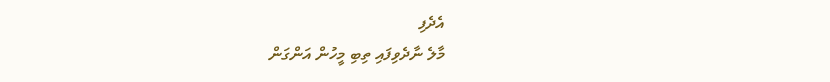އެދެފި
މާލެ ނާދެވިފައި ތިބި މީހުން އަންގަން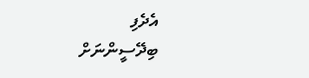އެދެފި
ބިދޭސީންނަށް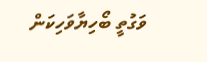ވަގުތީ ބޯހިޔާވަހިކަން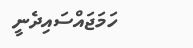ހަމަޖައްސައިދެނީ